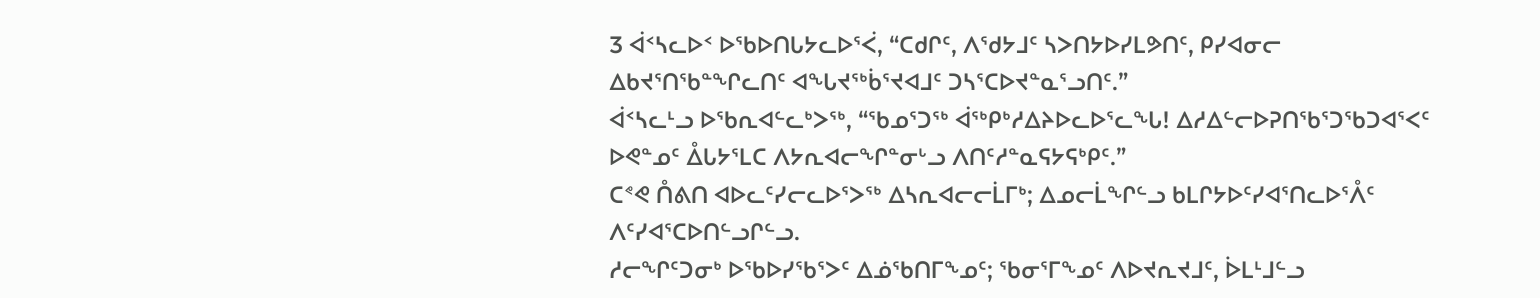3 ᐋᑉᓴᓚᐅᑉ ᐅᖃᐅᑎᒐᔭᓚᐅᕐᐹ, “ᑕᑯᒋᑦ, ᐱᖁᔭᒧᑦ ᓴᐳᑎᔭᐅᓯᒪᕗᑎᑦ, ᑭᓯᐊᓂᓕ ᐃᑲᔪᕐᑎᖃᓐᖏᓚᑎᑦ ᐊᖓᔪᖅᑳᕐᔪᐊᒧᑦ ᑐᓴᕐᑕᐅᔪᓐᓇᕐᓗᑎᑦ.”
ᐋᑉᓴᓚᒻᓗ ᐅᖃᕆᐊᓪᓚᒃᐳᖅ, “ᖃᓄᕐᑐᖅ ᐋᖅᑭᒃᓱᐃᔨᐅᓚᐅᕐᓚᖓ! ᐃᓱᐃᓪᓕᐅᕈᑎᖃᕐᑐᖃᑐᐊᕐᐸᑦ ᐅᕙᓐᓄᑦ ᐂᒐᔭᕐᒪᑕ ᐱᔭᕆᐊᓕᖏᓐᓂᒡᓗ ᐱᑎᑦᓱᓐᓇᕋᔭᕋᒃᑭᑦ.”
ᑕᕝᕙ ᑍᕕᑎ ᐊᐅᓚᑦᓯᓕᓚᐅᕐᐳᖅ ᐃᓴᕆᐊᓕᓕᒫᒥᒃ; ᐃᓄᓕᒫᖏᓪᓗ ᑲᒪᒋᔭᐅᑦᓯᐊᕐᑎᓚᐅᕐᐰᑦ ᐱᑦᓯᐊᕐᑕᐅᑎᓪᓗᒋᓪᓗ.
ᓱᓕᖏᑦᑐᓂᒃ ᐅᖃᐅᓯᖃᕐᐳᑦ ᐃᓅᖃᑎᒥᖕᓄᑦ; ᖃᓂᕐᒥᖕᓄᑦ ᐱᐅᔪᕆᔪᒧᑦ, ᐆᒪᒻᒧᓪᓗ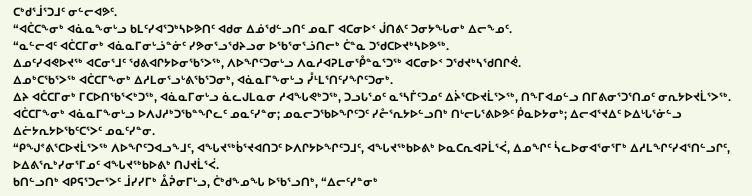ᑕᒃᑯᕐᒨᕐᑐᒧᑦ ᓂᓪᓕᐊᕗᑦ.
“ᐊᑖᑕᖕᓂᒃ ᐊᓈᓇᖕᓂᒡᓗ ᑲᒪᑦᓯᐊᕐᑐᒃᓴᐅᕗᑎᑦ ᐊᑯᓂ ᐃᓅᖁᓪᓗᑎᑦ ᓄᓇᒥ ᐊᑕᓂᐅᑉ ᒎᑎᕕᑦ ᑐᓂᔭᖓᓂᒃ ᐃᓕᖕᓄᑦ.
“ᓇᓪᓕᐊᑦ ᐊᑖᑕᒥᓂᒃ ᐊᓈᓇᒥᓂᒡᓘᓐᓃᑦ ᓯᕗᓂᕐᓗᖁᔨᓗᓂ ᐅᖃᕐᓂᕐᓘᑎᓕᒃ ᑖᓐᓇ ᑐᖁᑕᐅᔪᒃᓴᐅᕗᖅ.
ᐃᓄᑦᓯᐊᕙᐅᔪᖅ ᐊᑕᓂᕐᒧᑦ ᖁᕕᐊᒋᔭᐅᓂᖃᕐᐳᖅ, ᐱᐅᖏᑦᑐᓂᒡᓗ ᐱᓇᓱᐊᕈᒪᓂᕾᓐᓇᕐᑐᖅ ᐊᑕᓂᐅᑉ ᑐᖁᔪᒃᓴᖁᑎᒋᕚ.
ᐃᓄᒃᑕᖃᕐᐳᖅ ᐊᑖᑕᒥᖕᓂᒃ ᐃᓱᒪᓂᕐᓗᒡᕕᖃᕐᑐᓂᒃ, ᐊᓈᓇᒥᖕᓂᒡᓗ ᓮᒻᒪᕐᑎᑦᓯᖏᑦᑐᓂᒃ.
ᐃᔨ ᐊᑖᑕᒥᓂᒃ ᒥᑕᐅᑎᖃᕐᐸᒃᑐᖅ, ᐊᓈᓇᒥᓂᒡᓗ ᓈᓚᒍᒪᓇᓂ ᓱᐊᖓᕙᒃᑐᖅ, ᑐᓗᒐᕐᓄᑦ ᓇᕐᓴᒦᑦᑐᓄᑦ ᐃᔩᕐᑕᐅᔪᒫᕐᐳᖅ, ᑎᖕᒥᐊᓄᓪᓗ ᑎᒥᕕᓂᕐᑐᕐᑎᓄᑦ ᓂᕆᔭᐅᔪᒫᕐᐳᖅ.
ᐊᑖᑕᒥᖕᓂᒃ ᐊᓈᓇᒥᖕᓂᒡᓗ ᐅᐱᒍᓱᒃᑐᖃᓐᖏᓚᑦ ᓄᓇᑦᓯᓐᓂ; ᓄᓇᓕᑐᖃᐅᖏᑦᑐᑦ ᓯᓔᕐᕆᔭᐅᓪᓗᑎᒃ ᑎᒡᓕᒐᕐᕕᐅᕗᑦ ᑮᓇᐅᔭᓂᒃ; ᐃᓕᐊᕐᔪᐃᑦ ᐅᐃᒡᒐᕐᓃᓪᓗ ᐃᓖᔭᕆᔭᐅᖃᑦᑕᕐᐳᑦ ᓄᓇᑦᓯᓐᓂ.
“ᑭᖑᕝᕕᕐᑕᐅᔪᒫᕐᐳᖅ ᐱᐅᖏᑦᑐᐊᓗᖕᒧᑦ, ᐊᖓᔪᖅᑳᕐᔪᐊᑎᑐᑦ ᐅᐱᒋᔭᐅᖏᑦᑐᒧᑦ, ᐊᖓᔪᖅᑲᐅᕕᒃ ᐅᓇᑕᕆᐊᕈᒫᕐᐹ, ᐃᓄᖏᑦ ᓵᓚᐅᓂᐊᕐᓂᕐᒥᒃ ᐃᓱᒪᖏᑦᓯᐊᕐᑎᓪᓗᒋᑦ, ᐅᐃᕕᕐᕆᒃᓯᓂᕐᒥᓄᑦ ᐊᖓᔪᖅᑲᐅᕕᒃ ᑎᒍᔪᒫᕐᐹ.
ᑲᑎᓪᓗᑎᒃ ᐊᑭᕋᕐᑐᓕᕐᐳᑦ ᒨᓯᓯᒥᒃ ᐂᕉᓂᒥᒡᓗ, ᑖᒃᑯᖕᓄᖓ ᐅᖃᕐᓗᑎᒃ, “ᐃᓕᑦᓯᓐᓂᒃ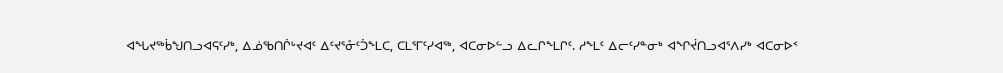ᐊᖓᔪᖅᑳᖑᑎᓗᐊᕋᑦᓯᒃ, ᐃᓅᖃᑎᒌᒡᔪᐊᑦ ᐃᑦᔪᕐᓁᑦᑑᖕᒪᑕ, ᑕᒪᕐᒥᑦᓯᐊᖅ, ᐊᑕᓂᐅᓪᓗ ᐃᓚᒋᖕᒪᒋᑦ. ᓱᖕᒪᑦ ᐃᓕᑦᓯᓐᓂᒃ ᐊᖏᔫᑎᓗᐊᕐᐱᓯᒃ ᐊᑕᓂᐅᑉ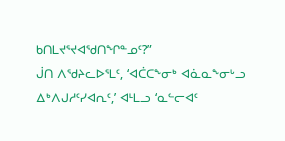ᑲᑎᒪᔪᕐᔪᐊᖁᑎᖏᓐᓄᑦ?”
ᒎᑎ ᐱᖁᔨᓚᐅᕐᒪᑦ, ‘ᐊᑖᑕᖕᓂᒃ ᐊᓈᓇᖕᓂᒡᓗ ᐃᒃᐱᒍᓱᑦᓯᐊᕆᑦ,’ ᐊᒻᒪᓗ ‘ᓇᓪᓕᐊᑦ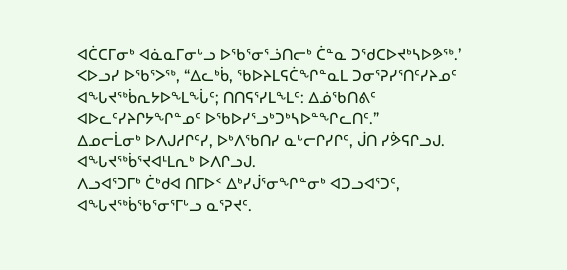ᐊᑖᑕᒥᓂᒃ ᐊᓈᓇᒥᓂᒡᓗ ᐅᖃᕐᓂᕐᓘᑎᓕᒃ ᑖᓐᓇ ᑐᖁᑕᐅᔪᒃᓴᐅᕗᖅ.’
ᐸᐅᓗᓯ ᐅᖃᕐᐳᖅ, “ᐃᓚᒃᑳ, ᖃᐅᔨᒪᕋᑖᖏᓐᓇᒪ ᑐᓂᕐᕈᓯᕐᑎᑦᓯᔨᓄᑦ ᐊᖓᔪᖅᑳᕆᔭᐅᖕᒪᖔᑦ; ᑎᑎᕋᕐᓯᒪᖕᒪᑦ: ᐃᓅᖃᑎᕕᑦ ᐊᐅᓚᑦᓯᔨᒋᔭᖏᓐᓄᑦ ᐅᖃᐅᓯᕐᓗᒃᑐᒃᓴᐅᓐᖏᓚᑎᑦ.”
ᐃᓄᓕᒫᓂᒃ ᐅᐱᒍᓱᒋᑦᓯ, ᐅᒃᐱᖃᑎᓯ ᓇᒡᓕᒋᓯᒋᑦ, ᒎᑎ ᓯᕘᕋᒋᓗᒍ. ᐊᖓᔪᖅᑳᕐᔪᐊᒻᒪᕆᒃ ᐅᐱᒋᓗᒍ.
ᐱᓗᐊᕐᑐᒥᒃ ᑖᒃᑯᐊ ᑎᒥᐅᑉ ᐃᒃᓯᒎᕐᓂᖏᓐᓂᒃ ᐊᑐᓗᐊᕐᑐᑦ, ᐊᖓᔪᖅᑳᖃᕐᓂᕐᒥᒡᓗ ᓇᕐᕈᔪᑦ.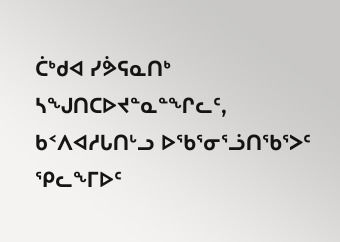ᑖᒃᑯᐊ ᓯᕘᕋᓇᑎᒃ ᓴᖑᑎᑕᐅᔪᓐᓇᓐᖏᓚᑦ, ᑲᑉᐱᐊᓱᒐᑎᒡᓗ ᐅᖃᕐᓂᕐᓘᑎᖃᕐᐳᑦ ᕿᓚᖕᒥᐅᑦ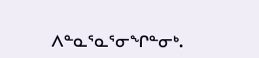ᐱᓐᓇᕐᓇᕐᓂᖏᓐᓂᒃ.